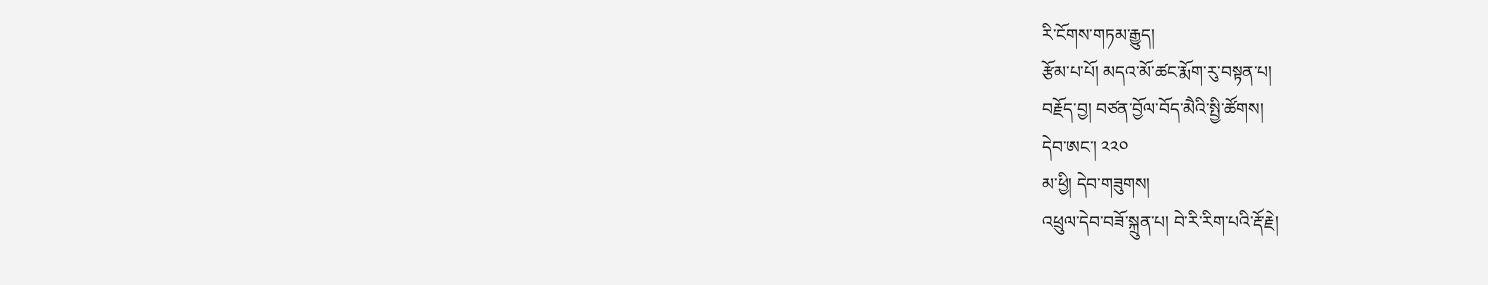རི་ངོགས་གཏམ་རྒྱུད།
རྩོམ་པ་པོ། མདའ་མོ་ཚང་རྨོག་རུ་བསྟན་པ།
བརྗོད་བྱ། བཙན་བྱོལ་བོད་མཻའི་སྤྱི་ཚོགས།
དེབ་ཨང་། ༢༢༠
མ་ཕྱི། དེབ་གཟུགས།
འཕྲུལ་དེབ་བཟོ་སྐྲུན་པ། བེ་རི་རིག་པའི་རྡོ་རྗེ།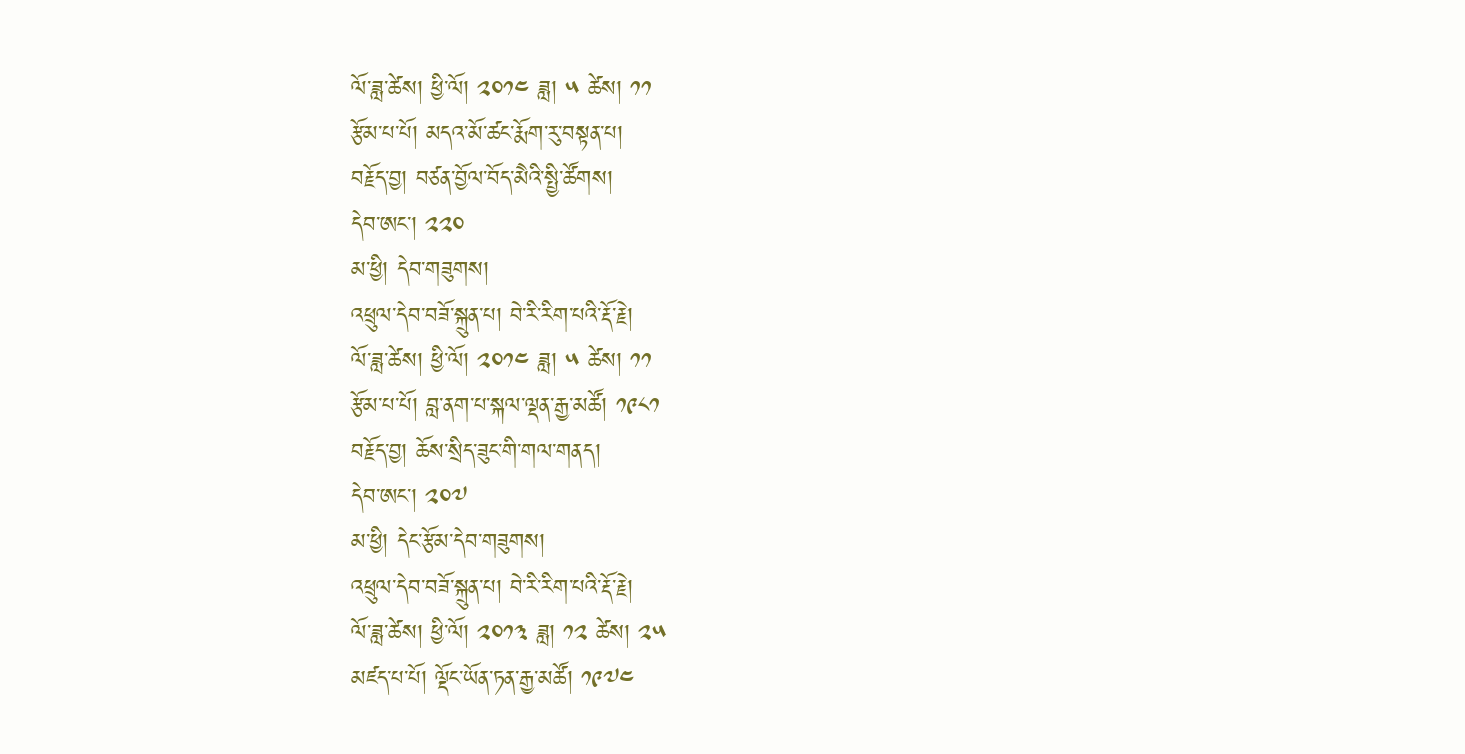ལོ་ཟླ་ཚེས། ཕྱི་ལོ། ༢༠༡༤ ཟླ། ༥ ཚེས། ༡༡
རྩོམ་པ་པོ། མདའ་མོ་ཚང་རྨོག་རུ་བསྟན་པ།
བརྗོད་བྱ། བཙན་བྱོལ་བོད་མཻའི་སྤྱི་ཚོགས།
དེབ་ཨང་། ༢༢༠
མ་ཕྱི། དེབ་གཟུགས།
འཕྲུལ་དེབ་བཟོ་སྐྲུན་པ། བེ་རི་རིག་པའི་རྡོ་རྗེ།
ལོ་ཟླ་ཚེས། ཕྱི་ལོ། ༢༠༡༤ ཟླ། ༥ ཚེས། ༡༡
རྩོམ་པ་པོ། བླ་ནག་པ་སྐལ་ལྡན་རྒྱ་མཚོ། ༡༩༨༡
བརྗོད་བྱ། ཆོས་སྲིད་ཟུང་གི་གལ་གནད།
དེབ་ཨང་། ༢༠༧
མ་ཕྱི། དེང་རྩོམ་དེབ་གཟུགས།
འཕྲུལ་དེབ་བཟོ་སྐྲུན་པ། བེ་རི་རིག་པའི་རྡོ་རྗེ།
ལོ་ཟླ་ཚེས། ཕྱི་ལོ། ༢༠༡༣ ཟླ། ༡༢ ཚེས། ༢༥
མཛད་པ་པོ། ལྡོང་ཡོན་ཏན་རྒྱ་མཚོ། ༡༩༧༤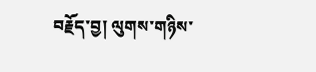བརྗོད་བྱ། ལུགས་གཉིས་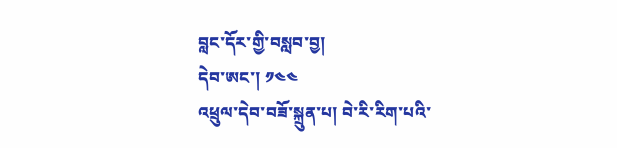བླང་དོར་གྱི་བསླབ་བྱ།
དེབ་ཨང་། ༡༤༤
འཕྲུལ་དེབ་བཟོ་སྐྲུན་པ། བེ་རི་རིག་པའི་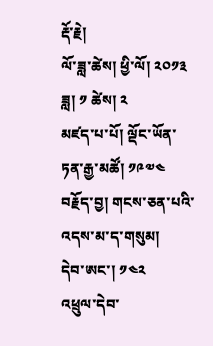རྡོ་རྗེ།
ལོ་ཟླ་ཚེས། ཕྱི་ལོ། ༢༠༡༣ ཟླ། ༡ ཚེས། ༢
མཛད་པ་པོ། ལྡོང་ཡོན་ཏན་རྒྱ་མཚོ། ༡༩༧༤
བརྗོད་བྱ། གངས་ཅན་པའི་འདས་མ་ད་གསུམ།
དེབ་ཨང་། ༡༤༢
འཕྲུལ་དེབ་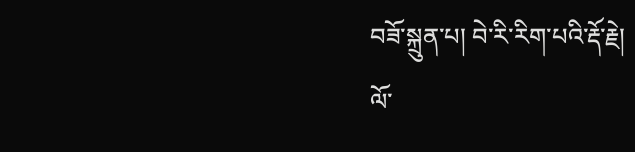བཟོ་སྐྲུན་པ། བེ་རི་རིག་པའི་རྡོ་རྗེ།
ལོ་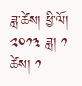ཟླ་ཚེས། ཕྱི་ལོ། ༢༠༡༣ ཟླ། ༡ ཚེས། ༡